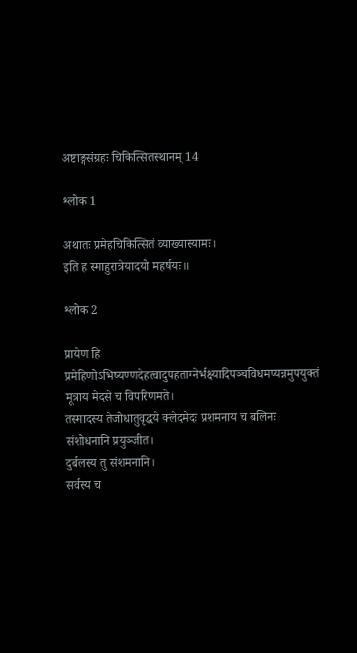अष्टाङ्गसंग्रहः चिकित्सितस्थानम् 14

श्लोक 1

अथातः प्रमेहचिकित्सितं व्याख्यास्यामः।
इति ह स्माहुरात्रेयादयो महर्षयः॥

श्लोक 2

प्रायेण हि प्रमेहिणोऽभिष्यण्णदेहत्वादुपहताग्नेर्भक्ष्यादिपञ्चविधमप्यन्नमुपयुक्तं मूत्राय मेदसे च विपरिणमते।
तस्मादस्य तेजोधातुवृद्धये क्लेदमेदः प्रशमनाय च बलिनः संशोधनानि प्रयुञ्जीत।
दुर्बलस्य तु संशमनानि।
सर्वस्य च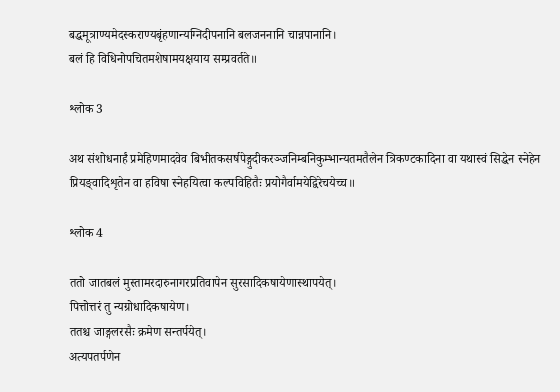बद्धमूत्राण्यमेदस्कराण्यबृंहणान्यग्निदीपनानि बलजननानि चान्नपानानि।
बलं हि विधिनोपचितमशेषामयक्षयाय सम्प्रवर्तते॥

श्लोक 3

अथ संशोधनार्हं प्रमेहिणमादवेव बिभीतकसर्षपेङ्गुदीकरञ्जनिम्बनिकुम्भान्यतमतैलेन त्रिकण्टकादिना वा यथास्वं सिद्धेन स्नेहेन प्रियङ्वादिशृतेन वा हविषा स्नेहयित्वा कल्पविहितैः प्रयोगैर्वामयेद्विरेचयेच्च॥

श्लोक 4

ततो जातबलं मुस्तामरदारुनागरप्रतिवापेन सुरसादिकषायेणास्थापयेत्।
पित्तोत्तरं तु न्यग्रोधादिकषायेण।
ततश्च जाङ्गलरसैः क्रमेण सन्तर्पयेत्।
अत्यपतर्पणेन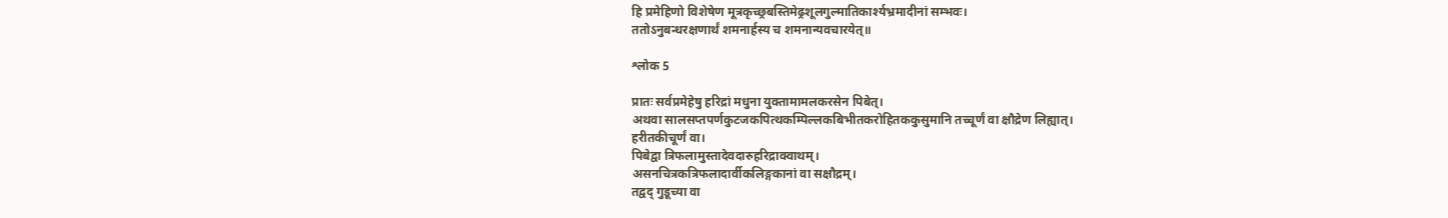हि प्रमेहिणो विशेषेण मूत्रकृच्छ्रबस्तिमेढ्रशूलगुल्मातिकार्श्यभ्रमादीनां सम्भवः।
ततोऽनुबन्धरक्षणार्थं शमनार्हस्य च शमनान्यवचारयेत्॥

श्लोक 5

प्रातः सर्वप्रमेहेषु हरिद्रां मधुना युक्तामामलकरसेन पिबेत्।
अथवा सालसप्तपर्णकुटजकपित्थकम्पिल्लकबिभीतकरोहितककुसुमानि तच्चूर्णं वा क्षौद्रेण लिह्यात्।
हरीतकीचूर्णं वा।
पिबेद्वा त्रिफलामुस्तादेवदारुहरिद्राक्वाथम्।
असनचित्रकत्रिफलादार्वीकलिङ्गकानां वा सक्षौद्रम्।
तद्वद् गुडूच्या वा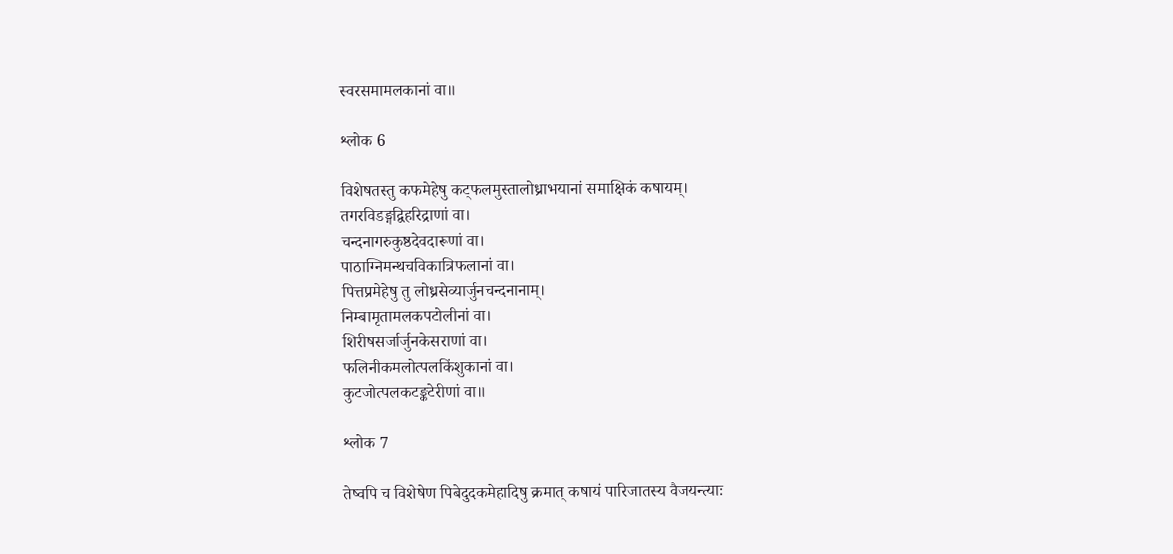स्वरसमामलकानां वा॥

श्लोक 6

विशेषतस्तु कफमेहेषु कट्फलमुस्तालोध्राभयानां समाक्षिकं कषायम्।
तगरविडङ्गद्विहरिद्राणां वा।
चन्दनागरुकुष्ठदेवदारूणां वा।
पाठाग्निमन्थचविकात्रिफलानां वा।
पित्तप्रमेहेषु तु लोध्रसेव्यार्जुनचन्दनानाम्।
निम्बामृतामलकपटोलीनां वा।
शिरीषसर्जार्जुनकेसराणां वा।
फलिनीकमलोत्पलकिंशुकानां वा।
कुटजोत्पलकटङ्कटेरीणां वा॥

श्लोक 7

तेष्वपि च विशेषेण पिबेदुदकमेहादिषु क्रमात् कषायं पारिजातस्य वैजयन्त्याः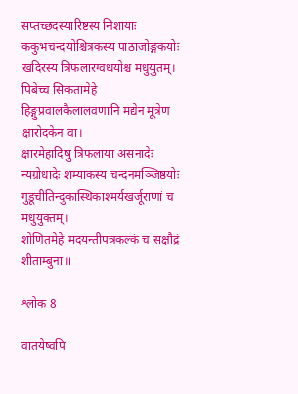सप्तच्छदस्यारिष्टस्य निशायाः ककुभचन्दयोश्चित्रकस्य पाठाजोङ्गकयोः खदिरस्य त्रिफलारग्वधयोश्च मधुयुतम्।
पिबेच्च सिकतामेहे हिङ्गुप्रवालकैलालवणानि मद्येन मूत्रेण क्षारोदकेन वा।
क्षारमेहादिषु त्रिफलाया असनादेः न्यग्रोधादेः शम्याकस्य चन्दनमञ्जिष्ठयोः गुडूचीतिन्दुकास्थिकाश्मर्यखर्जूराणां च मधुयुक्तम्।
शोणितमेहे मदयन्तीपत्रकल्कं च सक्षौद्रं शीताम्बुना॥

श्लोक 8

वातयेष्वपि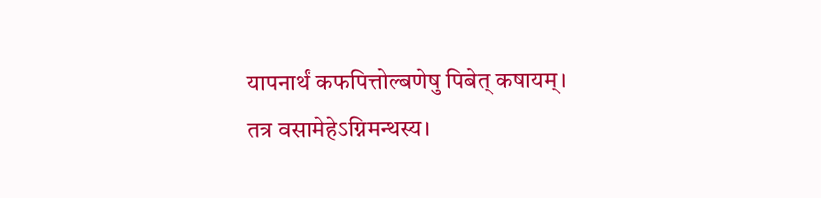यापनार्थं कफपित्तोल्बणेषु पिबेत् कषायम्।
तत्र वसामेहेऽग्निमन्थस्य।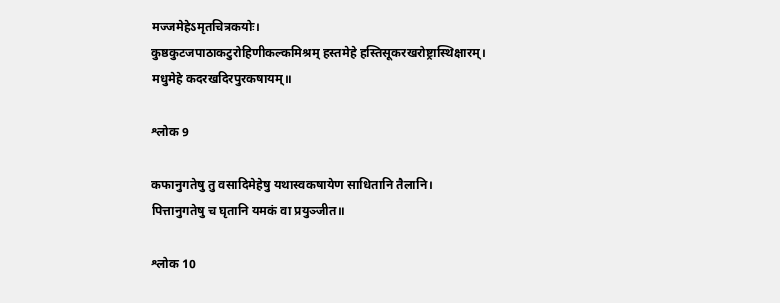मज्जमेहेऽमृतचित्रकयोः।
कुष्ठकुटजपाठाकटुरोहिणीकल्कमिश्रम् हस्तमेहे हस्तिसूकरखरोष्ट्रास्थिक्षारम्।
मधुमेहे कदरखदिरपुरकषायम्॥

श्लोक 9

कफानुगतेषु तु वसादिमेहेषु यथास्वकषायेण साधितानि तैलानि।
पित्तानुगतेषु च घृतानि यमकं वा प्रयुञ्जीत॥

श्लोक 10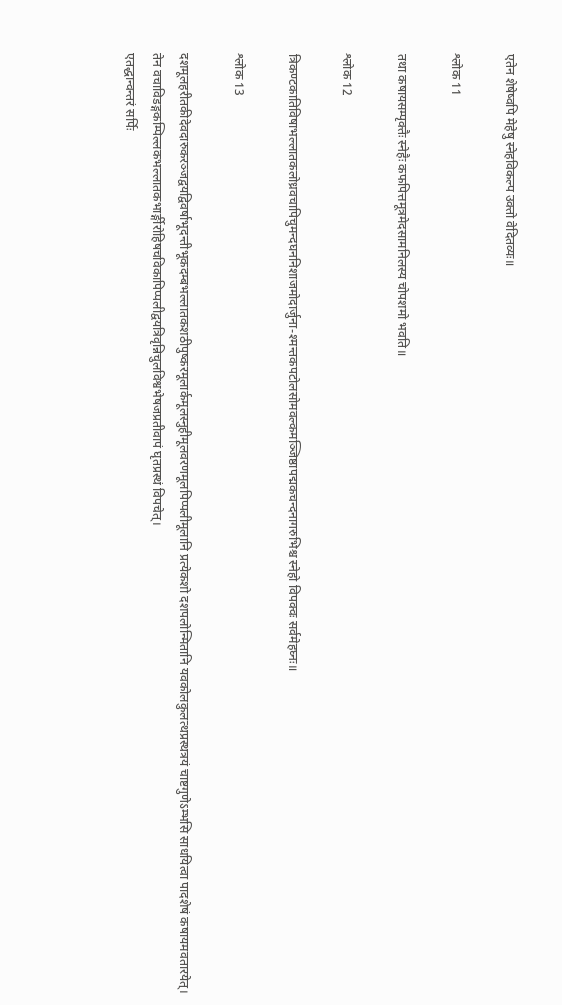एतेन शेषेष्वपि मेहेषु स्नेहविकल्प उक्तो वेदितव्यः॥

श्लोक 11

तथा कषायसम्पृक्तैः स्नेहैः कफपित्तमूत्रमेदसामनिलस्य चोपशमो भवति॥

श्लोक 12

त्रिकण्टकातिविषाभल्लातकलोध्रवचापिचुमन्दघननिशाजमोदार्जुना-श्मन्तकपटोलसोमवल्कमञ्जिष्ठापद्मकचन्दनागरुभिश्च स्नेहो विपक्वः सर्वमेहघ्नः॥

श्लोक 13

दशमूलहरीतकीदेवदारुकरञ्जद्वयद्विवर्षाभूदन्तीभूकदम्बभल्लातकशठीपुष्करमूलार्कमूलस्नुहीमूलवरणमूलपिप्पलीमूलानि प्रत्येकशो दशपलोन्मितानि यवकोलकुलत्थप्रस्थत्रयं चाष्टगुणेऽम्भसि साधयित्वा पादशेषं कषायमवतारयेत्।
तेन वचाविडङ्गकम्पिल्लकभल्लातकभार्ङ्गीरोहिषचविकापिप्पलीद्वयत्रिवृन्निचुलविश्वभेषजप्रतीवापं घृतप्रस्थं विपचेत्।
एतद्धान्वन्तरं सर्पिः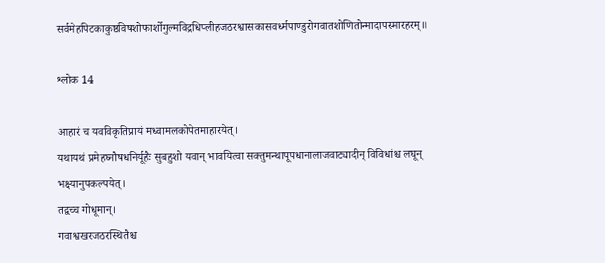सर्वमेहपिटकाकुष्ठविषशोफार्शोगुल्मविद्रधिप्लीहजठरश्वासकासवर्ध्मपाण्डुरोगवातशोणितोन्मादापस्मारहरम्॥

श्लोक 14

आहारं च यवविकृतिप्रायं मध्वामलकोपेतमाहारयेत्।
यथायथं प्रमेहघ्नौषधनिर्यूहैः सुबहुशो यवान् भावयित्वा सक्तुमन्थापूपधानालाजवाट्यादीन् विविधांश्च लघून् भक्ष्यानुपकल्पयेत्।
तद्वच्च गोधूमान्।
गवाश्वखरजठरस्थितैश्च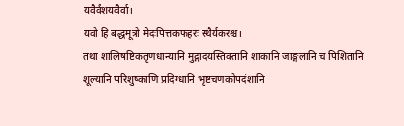यवैर्वंशयवैर्वा।
यवो हि बद्धमूत्रो मेदःपित्तकफहरः स्थैर्यकरश्च।
तथा शालिषष्टिकतृणधान्यानि मुद्गादयस्तिक्तानि शाकानि जाङ्गलानि च पिशितानि शूल्यानि परिशुष्काणि प्रदिग्धानि भृष्टचणकोपदंशानि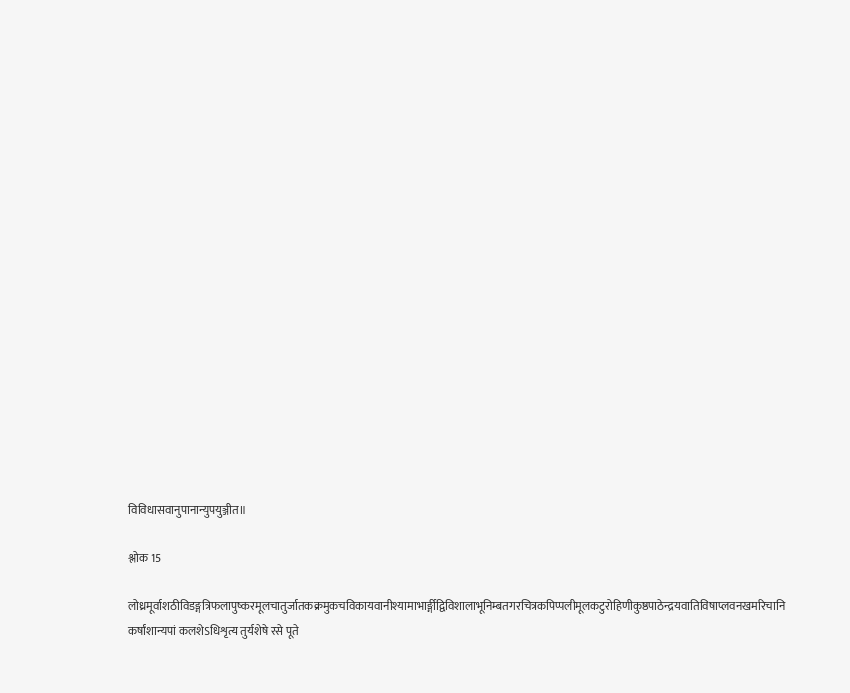विविधासवानुपानान्युपयुञ्जीत॥

श्लोक 15

लोध्रमूर्वाशठीविडङ्गत्रिफलापुष्करमूलचातुर्जातकक्रमुकचविकायवानीश्यामाभार्ङ्गीद्विविशालाभूनिम्बतगरचित्रकपिप्पलीमूलकटुरोहिणीकुष्ठपाठेन्द्रयवातिविषाप्लवनखमरिचानि कर्षांशान्यपां कलशेऽधिशृत्य तुर्यशेषे रसे पूते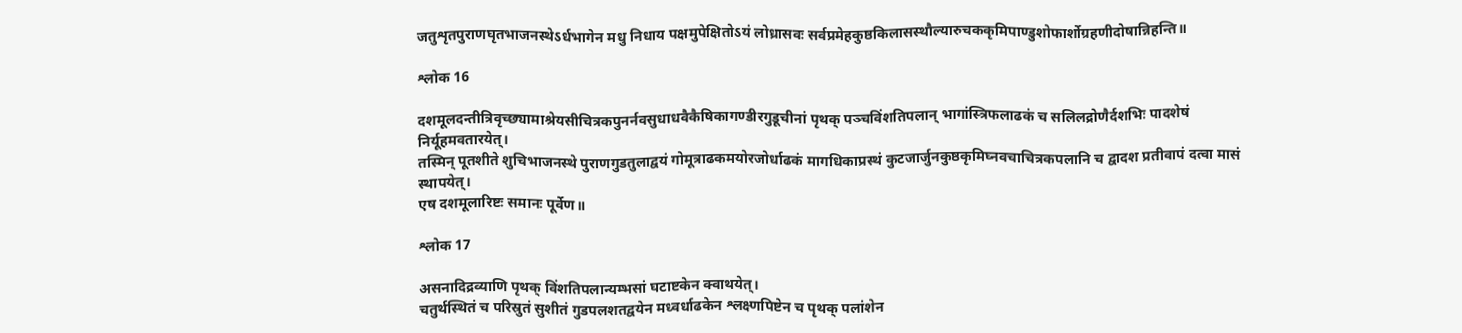जतुशृतपुराणघृतभाजनस्थेऽर्धभागेन मधु निधाय पक्षमुपेक्षितोऽयं लोध्रासवः सर्वप्रमेहकुष्ठकिलासस्थौल्यारुचककृमिपाण्डुशोफार्शोग्रहणीदोषान्निहन्ति॥

श्लोक 16

दशमूलदन्तीत्रिवृच्छ्यामाश्रेयसीचित्रकपुनर्नवसुधाधवैकैषिकागण्डीरगुडूचीनां पृथक् पञ्चविंशतिपलान् भागांस्त्रिफलाढकं च सलिलद्रोणैर्दशभिः पादशेषं निर्यूहमवतारयेत्।
तस्मिन् पूतशीते शुचिभाजनस्थे पुराणगुडतुलाद्वयं गोमूत्राढकमयोरजोर्धाढकं मागधिकाप्रस्थं कुटजार्जुनकुष्ठकृमिघ्नवचाचित्रकपलानि च द्वादश प्रतीवापं दत्वा मासं स्थापयेत्।
एष दशमूलारिष्टः समानः पूर्वेण॥

श्लोक 17

असनादिद्रव्याणि पृथक् विंशतिपलान्यम्भसां घटाष्टकेन क्वाथयेत्।
चतुर्थस्थितं च परिस्रुतं सुशीतं गुडपलशतद्वयेन मध्वर्धाढकेन श्लक्ष्णपिष्टेन च पृथक् पलांशेन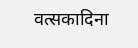वत्सकादिना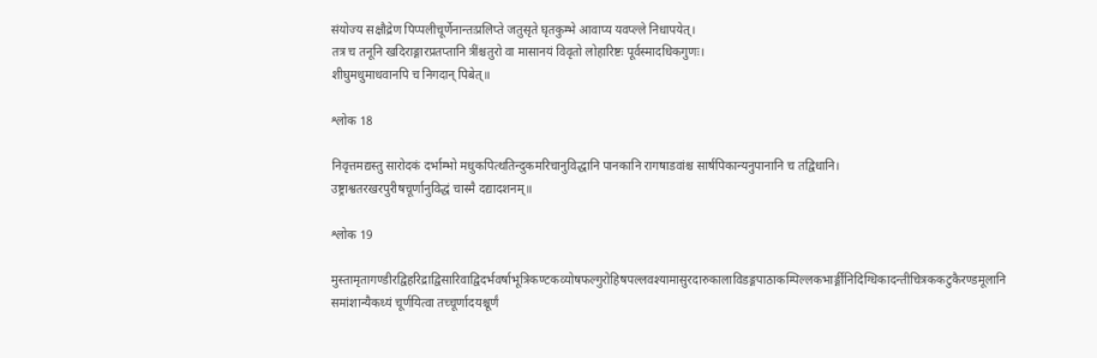संयोज्य सक्षौद्रेण पिप्पलीचूर्णेनान्तःप्रलिप्ते जतुसृते घृतकुम्भे आवाप्य यवप्ल्ले निधापयेत्।
तत्र च तनूनि खदिराङ्गारप्रतप्तानि त्रींश्चतुरो वा मासानयं विवृतो लोहारिष्टः पूर्वस्मादधिकगुणः।
शीघुमधुमाधवानपि च निगदान् पिबेत्॥

श्लोक 18

निवृत्तमद्यस्तु सारोदकं दर्भाम्भो मधुकपित्थतिन्दुकमरिचानुविद्धानि पानकानि रागषाडवांश्च सार्षपिकान्यनुपानानि च तद्विधानि।
उष्ट्राश्वतरखरपुरीषचूर्णानुविद्धं चास्मै दद्यादशनम्॥

श्लोक 19

मुस्तामृतागण्डीरद्विहरिद्राद्विसारिवाद्विदर्भवर्षाभूत्रिकण्टकव्योषफल्गुरोहिषपल्लवश्यामासुरदारुकालाविडङ्गपाठाकम्पिल्लकभार्ङ्गीनिदिग्धिकादन्तीचित्रककटुकैरण्डमूलानि समांशान्यैकध्यं चूर्णयित्वा तच्चूर्णादयश्चूर्णं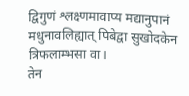द्विगुणं श्लक्ष्णमावाप्य मद्यानुपानं मधुनावलिह्यात् पिबेद्वा सुखोदकेन त्रिफलाम्भसा वा।
तेन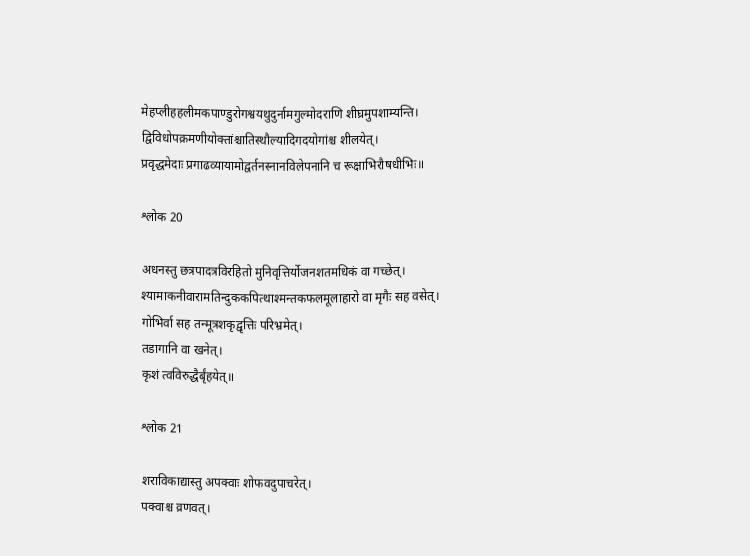मेहप्लीहहलीमकपाण्डुरोगश्वयथुदुर्नामगुल्मोदराणि शीघ्रमुपशाम्यन्ति।
द्विविधोपक्रमणीयोक्तांश्चातिस्थौल्यादिगदयोगांश्च शीलयेत्।
प्रवृद्धमेदाः प्रगाढव्यायामोद्वर्तनस्नानविलेपनानि च रूक्षाभिरौषधीभिः॥

श्लोक 20

अधनस्तु छत्रपादत्रविरहितो मुनिवृत्तिर्योजनशतमधिकं वा गच्छेत्।
श्यामाकनीवारामतिन्दुककपित्थाश्मन्तकफलमूलाहारो वा मृगैः सह वसेत्।
गोभिर्वा सह तन्मूत्रशकृद्वृत्तिः परिभ्रमेत्।
तडागानि वा खनेत्।
कृशं त्वविरुद्धैर्बृंहयेत्॥

श्लोक 21

शराविकाद्यास्तु अपक्वाः शोफवदुपाचरेत्।
पक्वाश्च व्रणवत्।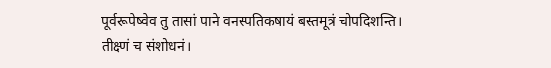पूर्वरूपेष्वेव तु तासां पाने वनस्पतिकषायं बस्तमूत्रं चोपदिशन्ति।
तीक्ष्णं च संशोधनं।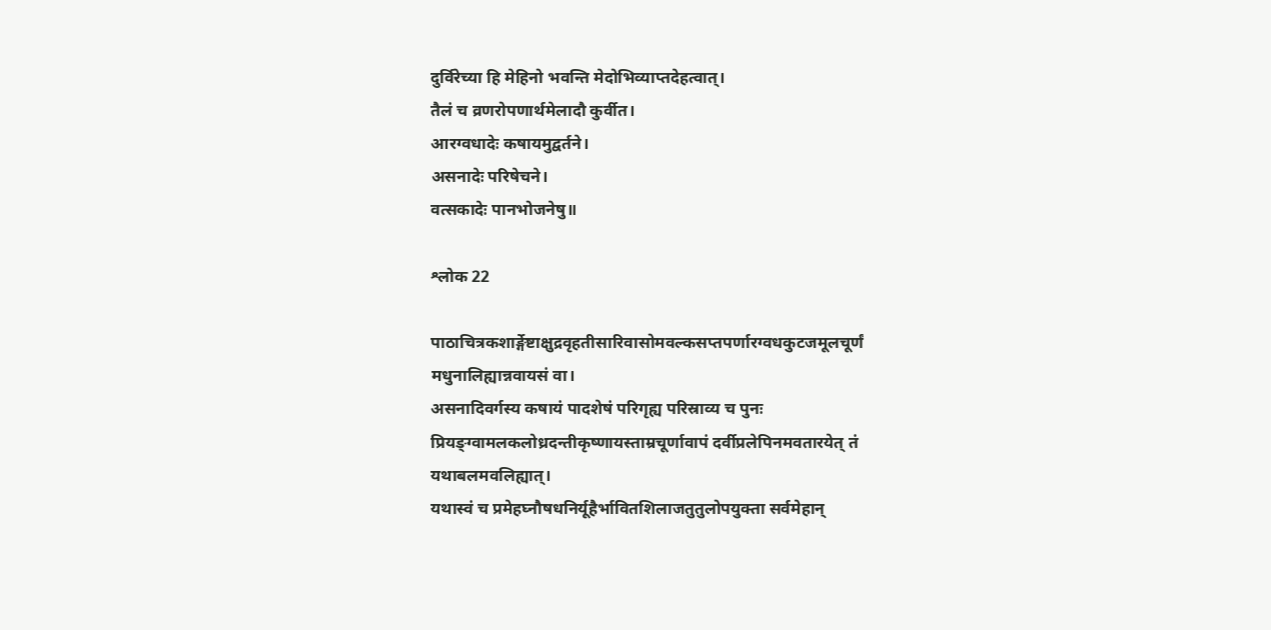दुर्विरेच्या हि मेहिनो भवन्ति मेदोभिव्याप्तदेहत्वात्।
तैलं च व्रणरोपणार्थमेलादौ कुर्वीत।
आरग्वधादेः कषायमुद्वर्तने।
असनादेः परिषेचने।
वत्सकादेः पानभोजनेषु॥

श्लोक 22

पाठाचित्रकशार्ङ्गेष्टाक्षुद्रवृहतीसारिवासोमवल्कसप्तपर्णारग्वधकुटजमूलचूर्णं मधुनालिह्यान्नवायसं वा।
असनादिवर्गस्य कषायं पादशेषं परिगृह्य परिस्राव्य च पुनः प्रियङ्ग्वामलकलोध्रदन्तीकृष्णायस्ताम्रचूर्णावापं दर्वीप्रलेपिनमवतारयेत् तं यथाबलमवलिह्यात्।
यथास्वं च प्रमेहघ्नौषधनिर्यूहैर्भावितशिलाजतुतुलोपयुक्ता सर्वमेहान्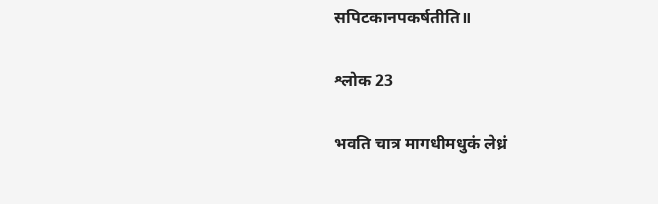सपिटकानपकर्षतीति॥

श्लोक 23

भवति चात्र मागधीमधुकं लेध्रं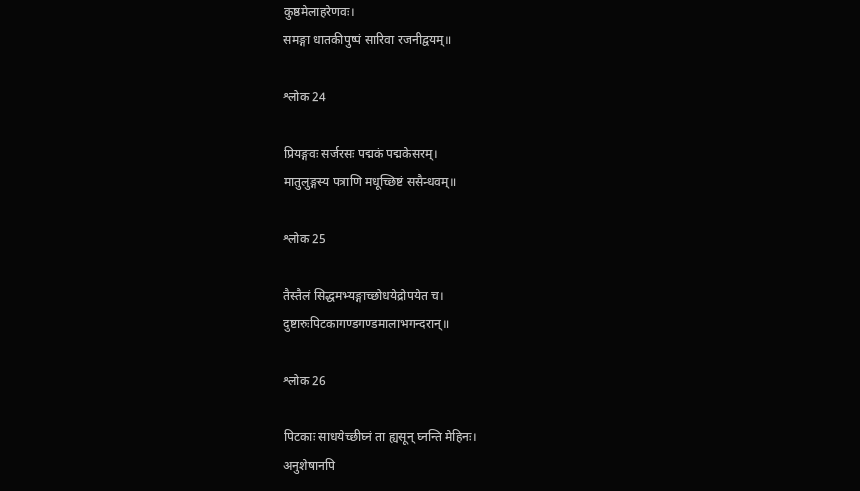कुष्ठमेलाहरेणवः।
समङ्गा धातकीपुष्पं सारिवा रजनीद्वयम्॥

श्लोक 24

प्रियङ्गवः सर्जरसः पद्मकं पद्मकेसरम्।
मातुलुङ्गस्य पत्राणि मधूच्छिष्टं ससैन्धवम्॥

श्लोक 25

तैस्तैलं सिद्धमभ्यङ्गाच्छोधयेद्रोपयेत च।
दुष्टारुःपिटकागण्डगण्डमालाभगन्दरान्॥

श्लोक 26

पिटकाः साधयेच्छीघ्नं ता ह्यसून् घ्नन्ति मेहिनः।
अनुशेषानपि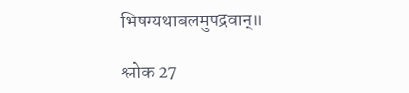भिषग्यथाबलमुपद्रवान्॥

श्लोक 27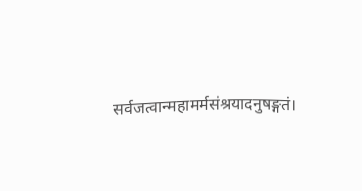सर्वजत्वान्महामर्मसंश्रयादनुषङ्गतं।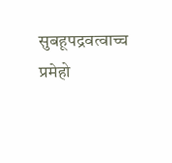सुबहूपद्रवत्वाच्च प्रमेहो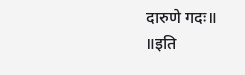दारुणे गदः॥
॥इति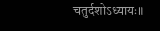चतुर्दशोऽध्यायः॥